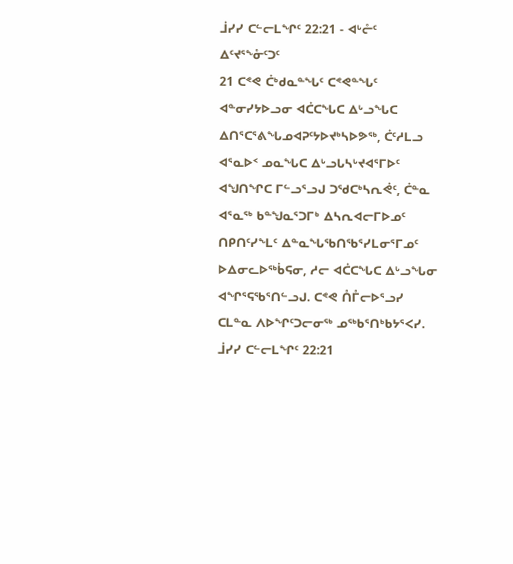ᒨᓯᓯ ᑕᓪᓕᒪᖏᑦ 22:21 - ᐊᒡᓔᑦ ᐃᑦᔪᕐᖕᓁᑦᑐᑦ
21 ᑕᕝᕙ ᑖᒃᑯᓇᓐᖓᑦ ᑕᕝᕙᓐᖓᑦ ᐊᓐᓂᓯᔭᐅᓗᓂ ᐊᑖᑕᖓᑕ ᐃᒡᓗᖓᑕ ᐃᑎᕐᑕᕐᕕᖓᓄᐊᕈᑦᔭᐅᔪᒃᓴᐅᕗᖅ, ᑖᑦᓱᒪᓗ ᐊᕐᓇᐅᑉ ᓄᓇᖓᑕ ᐃᒡᓗᒐᓴᒡᔪᐊᕐᒥᐅᑦ ᐊᖑᑎᖏᑕ ᒥᓪᓗᕐᓗᒍ ᑐᖁᑕᒃᓴᕆᕚᑦ, ᑖᓐᓇ ᐊᕐᓇᖅ ᑲᓐᖑᓇᕐᑐᒥᒃ ᐃᓴᕆᐊᓕᒥᐅᓄᑦ ᑎᑭᑎᑦᓯᖕᒪᑦ ᐃᓐᓇᖓᖃᑎᖃᕐᓯᒪᓂᕐᒥᓄᑦ ᐅᐃᓂᓚᐅᖅᑳᕋᓂ, ᓱᓕ ᐊᑖᑕᖓᑕ ᐃᒡᓗᖓᓂ ᐊᖏᕐᕋᖃᕐᑎᓪᓗᒍ. ᑕᕝᕙ ᑍᒤᓕᐅᕐᓗᓯ ᑕᒪᓐᓇ ᐱᐅᖏᑦᑐᓕᓂᖅ ᓄᖅᑲᕐᑎᒃᑲᔭᕐᐸᓯ.
ᒨᓯᓯ ᑕᓪᓕᒪᖏᑦ 22:21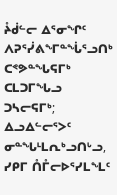ᔧᑰᓪᓕ ᐃᕐᓂᖏᑦ ᐱᕈᕐᓰᕕᖕᒥᓐᖔᕐᓗᑎᒃ ᑕᕝᕗᓐᖓᕋᒥᒃ ᑕᒪᑐᒥᖓᓗ ᑐᓴᓕᕋᒥᒃ; ᐃᓗᐃᓪᓕᕐᐳᑦ ᓂᓐᖓᒻᒪᕆᒃᓗᑎᒡᓗ, ᓯᑭᒥ ᑍᒤᓕᐅᕐᓯᒪᖕᒪᑦ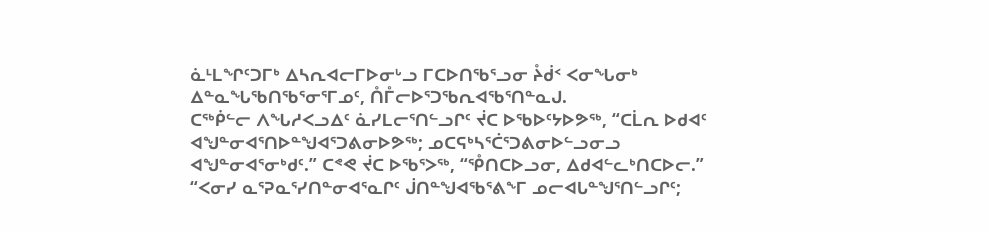ᓈᒻᒪᖏᑦᑐᒥᒃ ᐃᓴᕆᐊᓕᒥᐅᓂᒡᓗ ᒥᑕᐅᑎᖃᕐᓗᓂ ᔧᑰᑉ ᐸᓂᖓᓂᒃ ᐃᓐᓇᖓᖃᑎᖃᕐᓂᕐᒥᓄᑦ, ᑍᒤᓕᐅᕐᑐᖃᕆᐊᖃᕐᑎᓐᓇᒍ.
ᑕᖅᑮᓪᓕ ᐱᖓᓱᐸᓗᐃᑦ ᓈᓯᒪᓕᕐᑎᓪᓗᒋᑦ ᔫᑕ ᐅᖃᐅᑦᔭᐅᕗᖅ, “ᑕᒫᕆ ᐅᑯᐊᑦ ᐊᖑᓐᓂᐊᕐᑎᐅᓐᖑᐊᕐᑐᕕᓂᐅᕗᖅ; ᓄᑕᕋᒃᓴᕐᑖᕐᑐᕕᓂᐅᓪᓗᓂᓗ ᐊᖑᓐᓂᐊᕐᓂᒃᑯᑦ.” ᑕᕝᕙ ᔫᑕ ᐅᖃᕐᐳᖅ, “ᕾᑎᑕᐅᓗᓂ, ᐃᑯᐊᓪᓚᒃᑎᑕᐅᓕ.”
“ᐸᓂᓯ ᓇᕐᕈᓇᕐᓯᑎᓐᓂᐊᕐᓇᒋᑦ ᒎᑎᓐᖑᐊᖃᕐᕕᖕᒥ ᓄᓕᐊᒐᓐᖑᕐᑎᓪᓗᒋᑦ;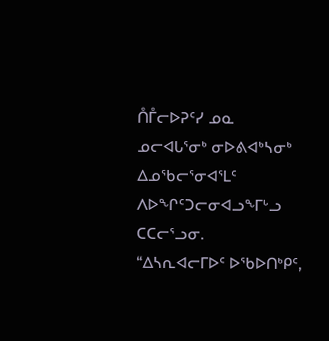ᑍᒤᓕᐅᕈᑦᓯ ᓄᓇ ᓄᓕᐊᒐᕐᓂᒃ ᓂᐅᕕᐊᒃᓴᓂᒃ ᐃᓄᖃᓕᕐᓂᐊᕐᒪᑦ ᐱᐅᖏᑦᑐᓕᓂᐊᓗᖕᒥᒡᓗ ᑕᑕᓕᕐᓗᓂ.
“ᐃᓴᕆᐊᓕᒥᐅᑦ ᐅᖃᐅᑎᒃᑭᑦ,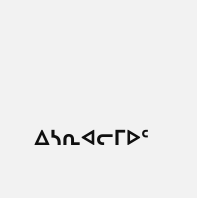ᐃᓴᕆᐊᓕᒥᐅᑦ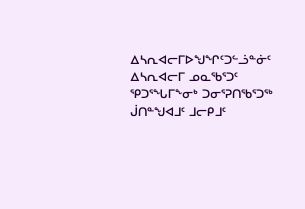ᐃᓴᕆᐊᓕᒥᐅᖑᖏᑦᑐᓪᓘᓐᓃᑦ ᐃᓴᕆᐊᓕᒥ ᓄᓇᖃᕐᑐᑦ ᕿᑐᕐᖓᒥᖕᓂᒃ ᑐᓂᕐᕈᑎᖃᕐᑐᖅ ᒎᑎᓐᖑᐊᒧᑦ ᒧᓕᑭᒧᑦ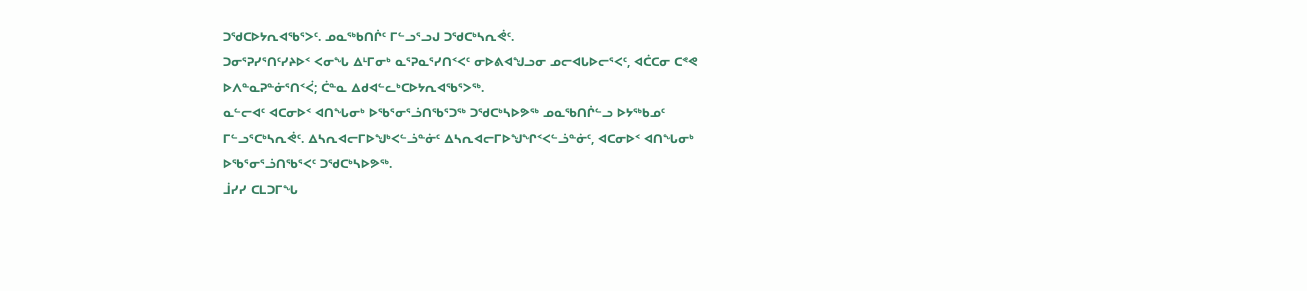ᑐᖁᑕᐅᔭᕆᐊᖃᕐᐳᑦ. ᓄᓇᖅᑲᑎᒌᑦ ᒥᓪᓗᕐᓗᒍ ᑐᖁᑕᒃᓴᕆᕚᑦ.
ᑐᓂᕐᕈᓯᕐᑎᑦᓯᔨᐅᑉ ᐸᓂᖓ ᐃᒻᒥᓂᒃ ᓇᕐᕈᓇᕐᓯᑎᑉᐸᑦ ᓂᐅᕕᐊᖑᓗᓂ ᓄᓕᐊᒐᐅᓕᕐᐸᑦ, ᐊᑖᑕᓂ ᑕᕝᕙ ᐅᐱᓐᓇᕈᓐᓃᕐᑎᑉᐹ; ᑖᓐᓇ ᐃᑯᐊᓪᓚᒃᑕᐅᔭᕆᐊᖃᕐᐳᖅ.
ᓇᓪᓕᐊᑦ ᐊᑕᓂᐅᑉ ᐊᑎᖓᓂᒃ ᐅᖃᕐᓂᕐᓘᑎᖃᕐᑐᖅ ᑐᖁᑕᒃᓴᐅᕗᖅ ᓄᓇᖃᑎᒌᓪᓗ ᐅᔭᖅᑲᓄᑦ ᒥᓪᓗᕐᑕᒃᓴᕆᕚᑦ. ᐃᓴᕆᐊᓕᒥᐅᖑᒃᐸᓪᓘᓐᓃᑦ ᐃᓴᕆᐊᓕᒥᐅᖑᖏᑉᐸᓪᓘᓐᓃᑦ, ᐊᑕᓂᐅᑉ ᐊᑎᖓᓂᒃ ᐅᖃᕐᓂᕐᓘᑎᖃᕐᐸᑦ ᑐᖁᑕᒃᓴᐅᕗᖅ.
ᒨᓯᓯ ᑕᒪᑐᒥᖓ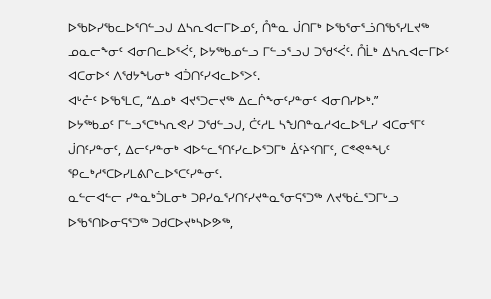ᐅᖃᐅᓯᖃᓚᐅᕐᑎᓪᓗᒍ ᐃᓴᕆᐊᓕᒥᐅᓄᑦ, ᑍᓐᓇ ᒎᑎᒥᒃ ᐅᖃᕐᓂᕐᓘᑎᖃᕐᓯᒪᔪᖅ ᓄᓇᓕᖕᓂᑦ ᐊᓂᑎᓚᐅᕐᐹᑦ, ᐅᔭᖅᑲᓄᓪᓗ ᒥᓪᓗᕐᓗᒍ ᑐᖁᑉᐹᑦ. ᑍᒫᒃ ᐃᓴᕆᐊᓕᒥᐅᑦ ᐊᑕᓂᐅᑉ ᐱᖁᔭᖓᓂᒃ ᐊᑑᑎᑦᓯᐊᓚᐅᕐᐳᑦ.
ᐊᒡᓔᑦ ᐅᖃᕐᒪᑕ, “ᐃᓄᒃ ᐊᔪᕐᑐᓕᔪᖅ ᐃᓚᒌᖕᓂᑦᓯᓐᓂᑦ ᐊᓂᑎᓯᐅᒃ.”
ᐅᔭᖅᑲᓄᑦ ᒥᓪᓗᕐᑕᒃᓴᕆᕙᓯ ᑐᖁᓪᓗᒍ, ᑖᑦᓱᒪ ᓴᖑᑎᓐᓇᓱᐊᓚᐅᕐᒪᓯ ᐊᑕᓂᕐᒥᑦ ᒎᑎᑦᓯᓐᓂᑦ, ᐃᓕᑦᓯᓐᓂᒃ ᐊᐅᓪᓚᕐᑎᑦᓯᓚᐅᕐᑐᒥᒃ ᐄᑦᔨᑉᑎᒥᑦ, ᑕᕝᕙᓐᖓᑦ ᕿᓚᒃᓱᕐᑕᐅᓯᒪᕕᒋᓚᐅᕐᑕᑦᓯᓐᓂᑦ.
ᓇᓪᓕᐊᓪᓕ ᓯᓐᓇᒃᑑᒪᓂᒃ ᑐᑭᓯᓇᕐᓯᑎᑦᓯᔪᓐᓇᕐᓂᕋᕐᑐᖅ ᐱᔪᖃᓛᕐᑐᒥᒡᓗ ᐅᖃᕐᑎᐅᓂᕋᕐᑐᖅ ᑐᑯᑕᐅᔪᒃᓴᐅᕗᖅ,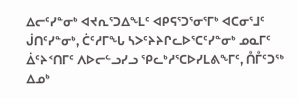ᐃᓕᑦᓯᓐᓂᒃ ᐊᔪᕆᕐᑐᐃᖕᒪᑦ ᐊᑭᕋᕐᑐᕐᓂᕐᒥᒃ ᐊᑕᓂᕐᒧᑦ ᒎᑎᑦᓯᓐᓂᒃ, ᑖᑦᓱᒥᖓ ᓴᐳᑦᔨᔨᒋᓚᐅᕐᑕᑦᓯᓐᓂᒃ ᓄᓇᒥᑦ ᐄᑦᔨᑉᑎᒥᑦ ᐱᐅᓕᓪᓗᓯᓗ ᕿᓚᒃᓱᕐᑕᐅᓯᒪᕕᖕᒥᑦ, ᑍᒤᑦᑐᖅ ᐃᓄᒃ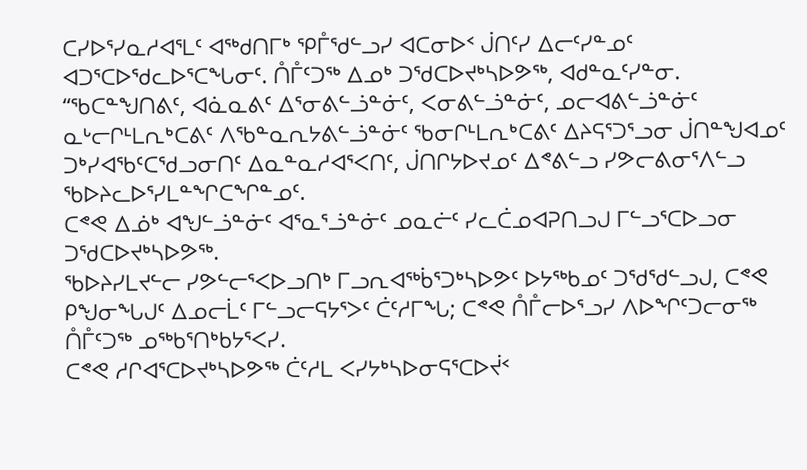ᑕᓯᐅᕐᓯᓇᓱᐊᕐᒪᑦ ᐊᖅᑯᑎᒥᒃ ᕿᒤᖁᓪᓗᓯ ᐊᑕᓂᐅᑉ ᒎᑎᑦᓯ ᐃᓕᑦᓯᓐᓄᑦ ᐊᑐᕐᑕᐅᖁᓚᐅᕐᑕᖓᓂᑦ. ᑍᒤᑦᑐᖅ ᐃᓄᒃ ᑐᖁᑕᐅᔪᒃᓴᐅᕗᖅ, ᐊᑯᓐᓇᑦᓯᓐᓂ.
“ᖃᑕᓐᖑᑎᕕᑦ, ᐊᓈᓇᕕᑦ ᐃᕐᓂᕕᓪᓘᓐᓃᑦ, ᐸᓂᕕᓪᓘᓐᓃᑦ, ᓄᓕᐊᕕᓪᓘᓐᓃᑦ ᓇᒡᓕᒋᒻᒪᕆᒃᑕᕕᑦ ᐱᖃᓐᓇᕆᔭᕕᓪᓘᓐᓃᑦ ᖃᓂᒋᒻᒪᕆᒃᑕᕕᑦ ᐃᔨᕋᕐᑐᕐᓗᓂ ᒎᑎᓐᖑᐊᓄᑦ ᑐᒃᓯᐊᖃᑦᑕᖁᓗᓂᑎᑦ ᐃᓇᓐᓇᓱᐊᕐᐸᑎᑦ, ᒎᑎᒋᔭᐅᔪᓄᑦ ᐃᕝᕕᓪᓗ ᓯᕗᓕᕕᓂᕐᐱᓪᓗ ᖃᐅᔨᓚᐅᕐᓯᒪᓐᖏᑕᖏᓐᓄᑦ.
ᑕᕝᕙ ᐃᓅᒃ ᐊᖑᓪᓘᓐᓃᑦ ᐊᕐᓇᕐᓘᓐᓃᑦ ᓄᓇᓖᑦ ᓯᓚᑖᓄᐊᕈᑎᓗᒍ ᒥᓪᓗᕐᑕᐅᓗᓂ ᑐᖁᑕᐅᔪᒃᓴᐅᕗᖅ.
ᖃᐅᔨᓯᒪᔪᓪᓕ ᓯᕗᓪᓕᕐᐸᐅᓗᑎᒃ ᒥᓗᕆᐊᖅᑳᕐᑐᒃᓴᐅᕗᑦ ᐅᔭᖅᑲᓄᑦ ᑐᖁᖁᓪᓗᒍ, ᑕᕝᕙ ᑭᖑᓂᖓᒍᑦ ᐃᓄᓕᒫᑦ ᒥᓪᓗᓕᕋᔭᕐᐳᑦ ᑖᑦᓱᒥᖓ; ᑕᕝᕙ ᑍᒤᓕᐅᕐᓗᓯ ᐱᐅᖏᑦᑐᓕᓂᖅ ᑍᒤᑦᑐᖅ ᓄᖅᑲᕐᑎᒃᑲᔭᕐᐸᓯ.
ᑕᕝᕙ ᓱᒋᐊᕐᑕᐅᔪᒃᓴᐅᕗᖅ ᑖᑦᓱᒪ ᐸᓯᔭᒃᓴᐅᓂᕋᕐᑕᐅᔫᑉ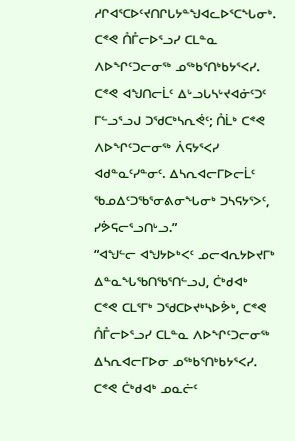ᓱᒋᐊᕐᑕᐅᑦᔪᑎᒋᒐᔭᓐᖑᐊᓚᐅᕐᑕᖓᓂᒃ. ᑕᕝᕙ ᑍᒤᓕᐅᕐᓗᓯ ᑕᒪᓐᓇ ᐱᐅᖏᑦᑐᓕᓂᖅ ᓄᖅᑲᕐᑎᒃᑲᔭᕐᐸᓯ.
ᑕᕝᕙ ᐊᖑᑎᓕᒫᑦ ᐃᒡᓗᒐᓴᒡᔪᐊᓃᑦᑐᑦ ᒥᓪᓗᕐᓗᒍ ᑐᖁᑕᒃᓴᕆᕚᑦ; ᑍᒫᒃ ᑕᕝᕙ ᐱᐅᖏᑦᑐᓕᓂᖅ ᐲᕋᔭᕐᐸᓯ ᐊᑯᓐᓇᑦᓯᓐᓂᑦ. ᐃᓴᕆᐊᓕᒥᐅᓕᒫᑦ ᖃᓄᐃᑦᑐᖃᕐᓂᕕᓂᖓᓂᒃ ᑐᓴᕋᔭᕐᐳᑦ, ᓯᕘᕋᓕᕐᓗᑎᒡᓗ.”
“ᐊᖑᓪᓕ ᐊᖑᔭᐅᒃᐸᑦ ᓄᓕᐊᕆᔭᐅᔪᒥᒃ ᐃᓐᓇᖓᖃᑎᖃᕐᑎᓪᓗᒍ, ᑖᒃᑯᐊᒃ ᑕᕝᕙ ᑕᒪᕐᒥᒃ ᑐᖁᑕᐅᔪᒃᓴᐅᕘᒃ, ᑕᕝᕙ ᑍᒤᓕᐅᕐᓗᓯ ᑕᒪᓐᓇ ᐱᐅᖏᑦᑐᓕᓂᖅ ᐃᓴᕆᐊᓕᒥᐅᓂ ᓄᖅᑲᕐᑎᒃᑲᔭᕐᐸᓯ.
ᑕᕝᕙ ᑖᒃᑯᐊᒃ ᓄᓇᓖᑦ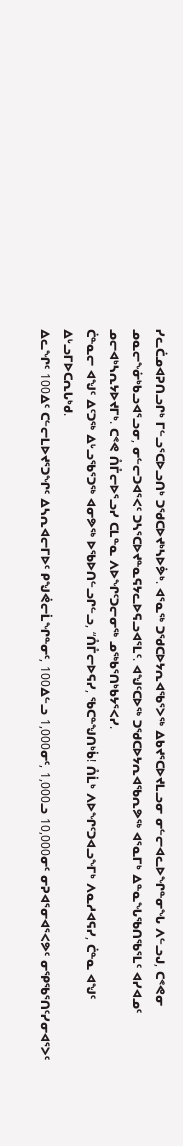ᓯᓚᑖᓄᐊᕈᑎᓗᒋᒃ ᒥᓪᓗᕐᑕᐅᓗᑎᒃ ᑐᖁᑕᐅᔪᒃᓴᐅᕘᒃ. ᐊᕐᓇᖅ ᑐᖁᑕᐅᔭᕆᐊᖃᕐᐳᖅ ᐃᑲᔪᕐᑕᐅᔪᒪᓗᓂ ᓂᓪᓕᐊᓚᐅᖏᓐᓂᖓ ᐱᓪᓗᒍ, ᑕᕝᕙᓂ ᓄᓇᓕᖕᓃᒃᑲᓗᐊᕐᓗᓂ, ᓂᓪᓕᑐᐊᕐᐸᑦ ᑐᓴᕐᑕᐅᔪᓐᓇᕋᔭᓚᐅᕋᓗᐊᕐᒪᑦ. ᐊᖑᑦᑕᐅᖅ ᑐᖁᑕᐅᔭᕆᐊᖃᕆᕗᖅ ᐊᕐᓇᒥᒃ ᐃᓐᓇᖓᖃᑎᖃᕐᒪᑦ ᐊᓯᐊᓄᑦ ᓄᓕᐊᒃᓴᕆᔭᐅᔪᒥᒃ. ᑕᕝᕙ ᑍᒤᓕᐅᕐᓗᓯ ᑕᒪᓐᓇ ᐱᐅᖏᑦᑐᓕᓂᖅ ᓄᖅᑲᕐᑎᒃᑲᔭᕐᐸᓯ.
ᑖᓐᓇᓕ ᐊᖑᑦ ᐃᑦᑐᖅ ᐃᒡᓗᖃᕐᑐᖅ ᐊᓂᕗᖅ ᐅᖃᐅᑎᓪᓗᒋᓪᓗ, “ᑍᒤᓕᐅᕋᓯ, ᖃᑕᓐᖑᑎᒃᑳ! ᑍᒫᒃ ᐱᐅᖏᑦᑐᐊᓗᖕᒥᒃ ᐱᓇᓱᐊᕋᓯ, ᑖᓐᓇ ᐊᖑᑦ ᐃᒡᓗᒥᐅᑕᕆᒐᒃᑯ.
ᐃᓚᖏᑦ 100ᐃᑦ ᑕᓪᓕᒪᐅᔪᕐᑐᖏᑦ ᐃᓴᕆᐊᓕᒥᐅᑦ ᑭᖑᕚᓕᒫᖏᓐᓂᑦ, 100ᐃᓪᓗ 1,000ᓂᑦ, 1,000ᓗ 10,000ᓂᑦ ᓂᕈᐊᕐᓂᐊᕐᐸᕗᑦ ᓂᕿᖃᕐᑎᑦᓯᓂᐊᕐᐳᑦ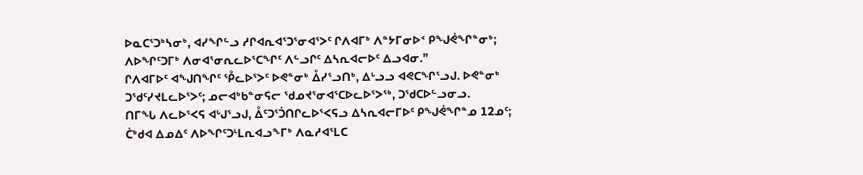ᐅᓇᑕᕐᑐᒃᓴᓂᒃ, ᐊᓯᖏᓪᓗ ᓱᒋᐊᕆᐊᕐᑐᕐᓂᐊᕐᐳᑦ ᒋᐱᐊᒥᒃ ᐱᓐᔭᒥᓂᐅᑉ ᑭᖑᕚᖏᓐᓂᒃ; ᐱᐅᖏᑦᑐᒥᒃ ᐱᓂᐊᕐᓂᕆᓚᐅᕐᑕᖏᑦ ᐱᓪᓗᒋᑦ ᐃᓴᕆᐊᓕᐅᑦ ᐃᓗᐊᓂ.”
ᒋᐱᐊᒥᐅᑦ ᐊᖑᑎᖏᑦ ᕾᓚᐅᕐᐳᑦ ᐅᕙᓐᓂᒃ ᐂᓯᕐᓗᑎᒃ, ᐃᒡᓗᓗ ᐊᕙᑕᖏᕐᓗᒍ. ᐅᕙᓐᓂᒃ ᑐᖁᑦᓯᔪᒪᓚᐅᕐᐳᑦ; ᓄᓕᐊᒃᑲᓐᓂᕋᓕ ᖁᓄᔪᕐᓂᐊᕐᑕᐅᓚᐅᕐᐳᖅ, ᑐᖁᑕᐅᓪᓗᓂᓗ.
ᑎᒥᖓ ᐱᓚᐅᕐᐸᕋ ᐊᒡᒍᕐᓗᒍ, ᐂᑦᑐᕐᑑᑎᒋᓚᐅᕐᐸᕋᓗ ᐃᓴᕆᐊᓕᒥᐅᑦ ᑭᖑᕚᖏᓐᓄ 12ᓄᑦ; ᑖᒃᑯᐊ ᐃᓄᐃᑦ ᐱᐅᖏᑦᑐᒻᒪᕆᐊᓗᖕᒥᒃ ᐱᓇᓱᐊᕐᒪᑕ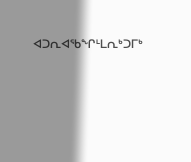ᐊᑐᕆᐊᖃᖏᒻᒪᕆᒃᑐᒥᒃ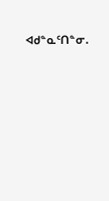ᐊᑯᓐᓇᑦᑎᓐᓂ.